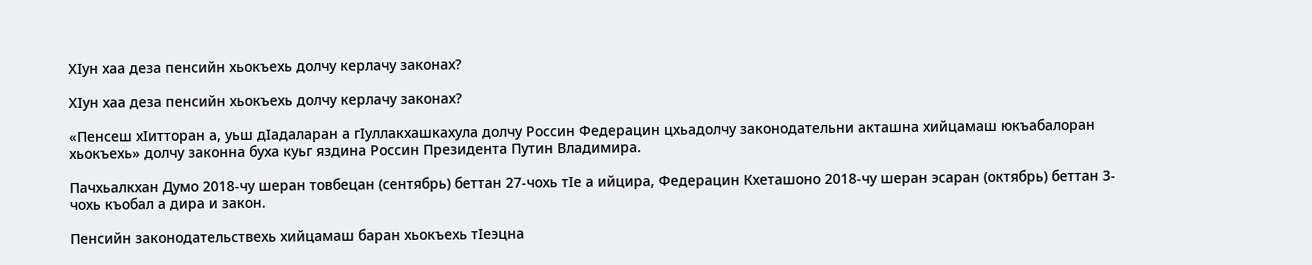ХIун хаа деза пенсийн хьокъехь долчу керлачу законах?

ХIун хаа деза пенсийн хьокъехь долчу керлачу законах?

«Пенсеш хIитторан а, уьш дIадаларан а гIуллакхашкахула долчу Россин Федерацин цхьадолчу законодательни акташна хийцамаш юкъабалоран хьокъехь» долчу законна буха куьг яздина Россин Президента Путин Владимира.

Пачхьалкхан Думо 2018-чу шеран товбецан (сентябрь) беттан 27-чохь тIе а ийцира, Федерацин Кхеташоно 2018-чу шеран эсаран (октябрь) беттан 3-чохь къобал а дира и закон.

Пенсийн законодательствехь хийцамаш баран хьокъехь тIеэцна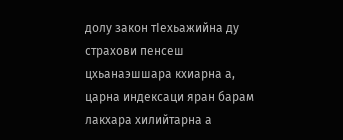долу закон тIехьажийна ду страхови пенсеш цхьанаэшшара кхиарна а, царна индексаци яран барам лакхара хилийтарна а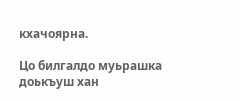кхачоярна.

Цо билгалдо муьрашка доькъуш хан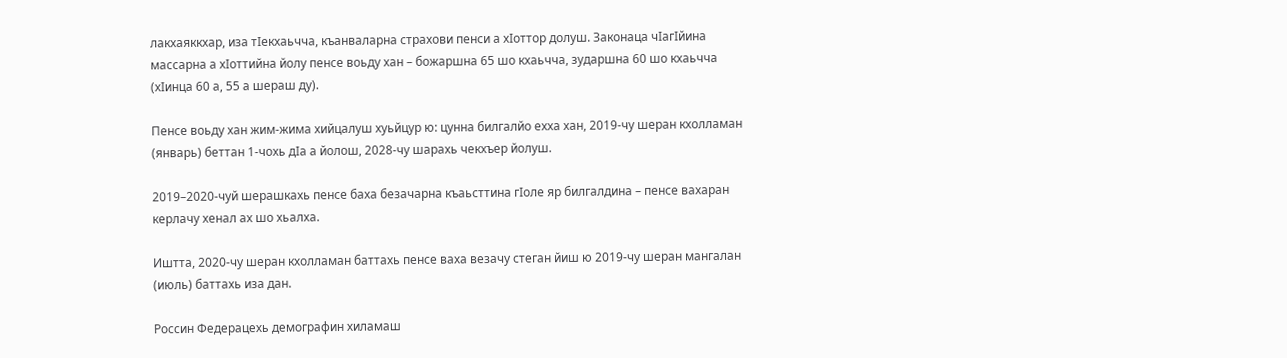лакхаяккхар, иза тIекхаьчча, къанваларна страхови пенси а хIоттор долуш. Законаца чIагIйина массарна а хIоттийна йолу пенсе воьду хан – божаршна 65 шо кхаьчча, зударшна 60 шо кхаьчча (хIинца 60 а, 55 а шераш ду).

Пенсе воьду хан жим-жима хийцалуш хуьйцур ю: цунна билгалйо ехха хан, 2019-чу шеран кхолламан (январь) беттан 1-чохь дIа а йолош, 2028-чу шарахь чекхъер йолуш.

2019–2020-чуй шерашкахь пенсе баха безачарна къаьсттина гIоле яр билгалдина – пенсе вахаран керлачу хенал ах шо хьалха.

Иштта, 2020-чу шеран кхолламан баттахь пенсе ваха везачу стеган йиш ю 2019-чу шеран мангалан (июль) баттахь иза дан.

Россин Федерацехь демографин хиламаш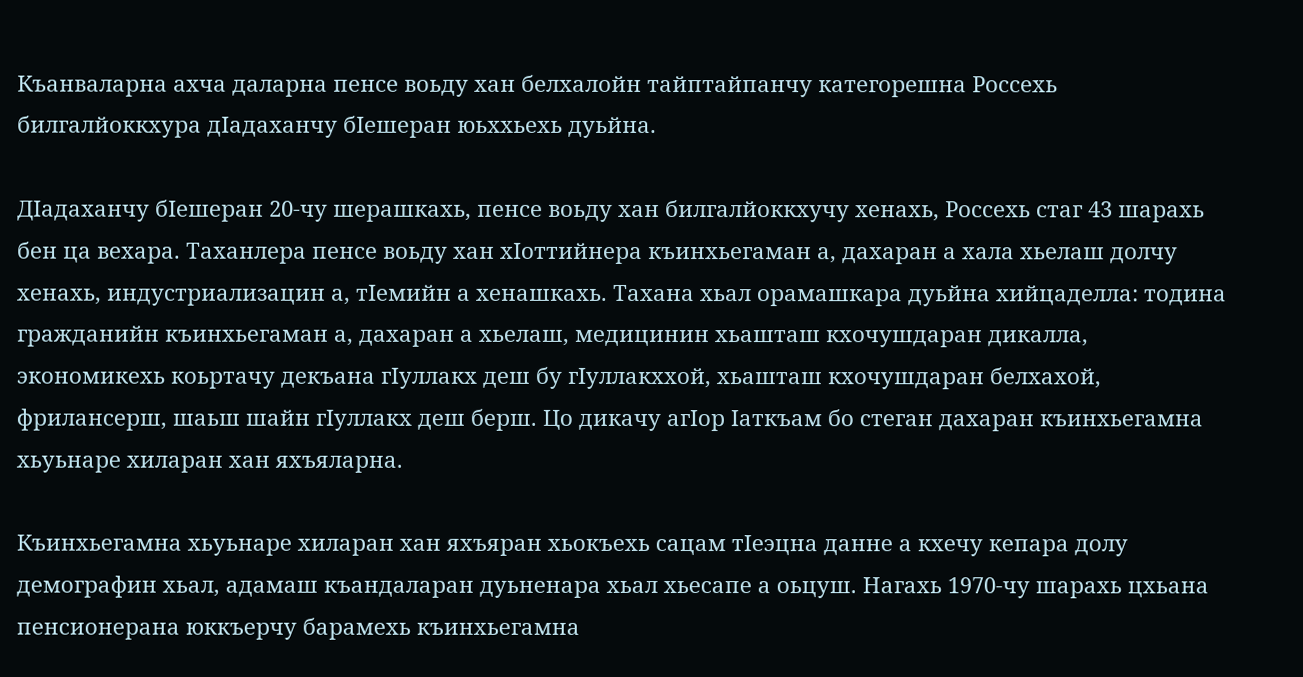Къанваларна ахча даларна пенсе воьду хан белхалойн тайптайпанчу категорешна Россехь билгалйоккхура дIадаханчу бIешеран юьххьехь дуьйна.

ДIадаханчу бIешеран 20-чу шерашкахь, пенсе воьду хан билгалйоккхучу хенахь, Россехь стаг 43 шарахь бен ца вехара. Таханлера пенсе воьду хан хIоттийнера къинхьегаман а, дахаран а хала хьелаш долчу хенахь, индустриализацин а, тIемийн а хенашкахь. Тахана хьал орамашкара дуьйна хийцаделла: тодина гражданийн къинхьегаман а, дахаран а хьелаш, медицинин хьашташ кхочушдаран дикалла, экономикехь коьртачу декъана гIуллакх деш бу гIуллакххой, хьашташ кхочушдаран белхахой, фрилансерш, шаьш шайн гIуллакх деш берш. Цо дикачу агIор Iаткъам бо стеган дахаран къинхьегамна хьуьнаре хиларан хан яхъяларна.

Къинхьегамна хьуьнаре хиларан хан яхъяран хьокъехь сацам тIеэцна данне а кхечу кепара долу демографин хьал, адамаш къандаларан дуьненара хьал хьесапе а оьцуш. Нагахь 1970-чу шарахь цхьана пенсионерана юккъерчу барамехь къинхьегамна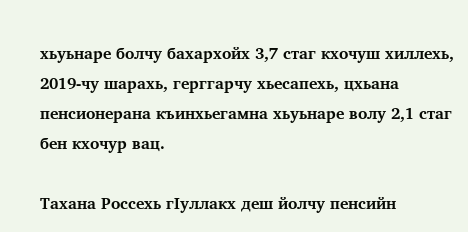хьуьнаре болчу бахархойх 3,7 стаг кхочуш хиллехь, 2019-чу шарахь, герггарчу хьесапехь, цхьана пенсионерана къинхьегамна хьуьнаре волу 2,1 стаг бен кхочур вац.

Тахана Россехь гIуллакх деш йолчу пенсийн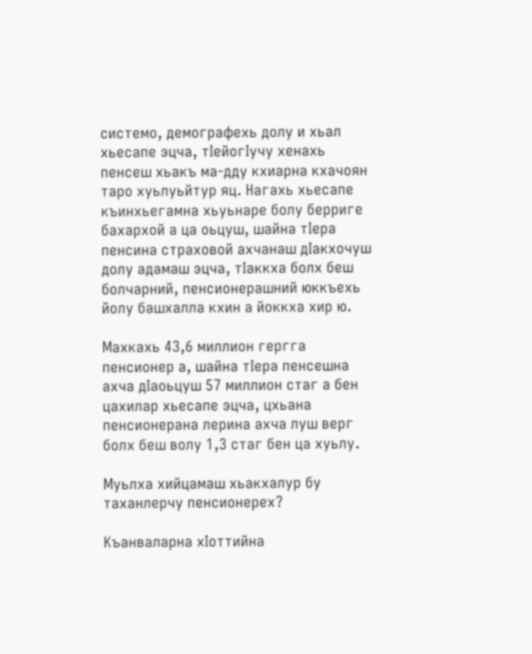системо, демографехь долу и хьал хьесапе эцча, тIейогIучу хенахь пенсеш хьакъ ма-дду кхиарна кхачоян таро хуьлуьйтур яц. Нагахь хьесапе къинхьегамна хьуьнаре болу берриге бахархой а ца оьцуш, шайна тIера пенсина страховой ахчанаш дIакхочуш долу адамаш эцча, тIаккха болх беш болчарний, пенсионерашний юккъехь йолу башхалла кхин а йоккха хир ю.

Махкахь 43,6 миллион гергга пенсионер а, шайна тIера пенсешна ахча дIаоьцуш 57 миллион стаг а бен цахилар хьесапе эцча, цхьана пенсионерана лерина ахча луш верг болх беш волу 1,3 стаг бен ца хуьлу.

Муьлха хийцамаш хьакхалур бу таханлерчу пенсионерех?

Къанваларна хIоттийна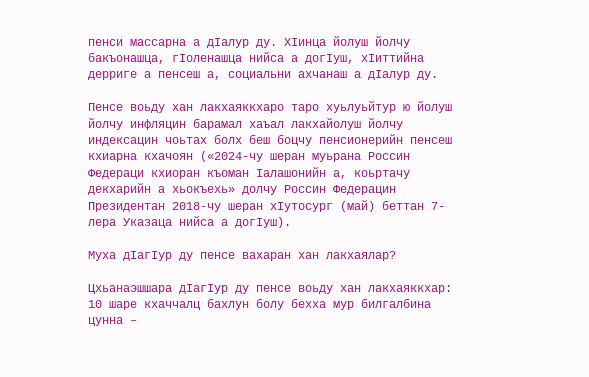пенси массарна а дIалур ду. ХIинца йолуш йолчу бакъонашца, гIоленашца нийса а догIуш, хIиттийна дерриге а пенсеш а, социальни ахчанаш а дIалур ду.

Пенсе воьду хан лакхаяккхаро таро хуьлуьйтур ю йолуш йолчу инфляцин барамал хаъал лакхайолуш йолчу индексацин чоьтах болх беш боцчу пенсионерийн пенсеш кхиарна кхачоян («2024-чу шеран муьрана Россин Федераци кхиоран къоман Iалашонийн а, коьртачу декхарийн а хьокъехь» долчу Россин Федерацин Президентан 2018-чу шеран хIутосург (май) беттан 7-лера Указаца нийса а догIуш).

Муха дIагIур ду пенсе вахаран хан лакхаялар?

Цхьанаэшшара дIагIур ду пенсе воьду хан лакхаяккхар: 10 шаре кхаччалц бахлун болу бехха мур билгалбина цунна –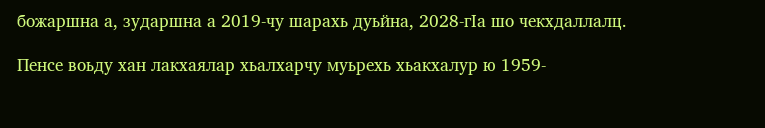божаршна а, зударшна а 2019-чу шарахь дуьйна, 2028-гIа шо чекхдаллалц.

Пенсе воьду хан лакхаялар хьалхарчу муьрехь хьакхалур ю 1959-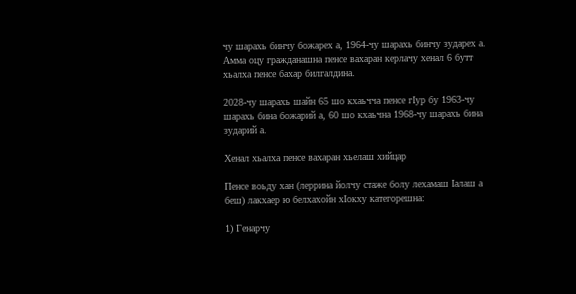чу шарахь бинчу божарех а, 1964-чу шарахь бинчу зударех а. Амма оцу гражданашна пенсе вахаран керлачу хенал 6 бутт хьалха пенсе бахар билгалдина.

2028-чу шарахь шайн 65 шо кхаьчча пенсе гIур бу 1963-чу шарахь бина божарий а, 60 шо кхаьчна 1968-чу шарахь бина зударий а.

Хенал хьалха пенсе вахаран хьелаш хийцар

Пенсе воьду хан (леррина йолчу стаже болу лехамаш Iалаш а беш) лакхаер ю белхахойн хIокху категорешна:

1) Генарчу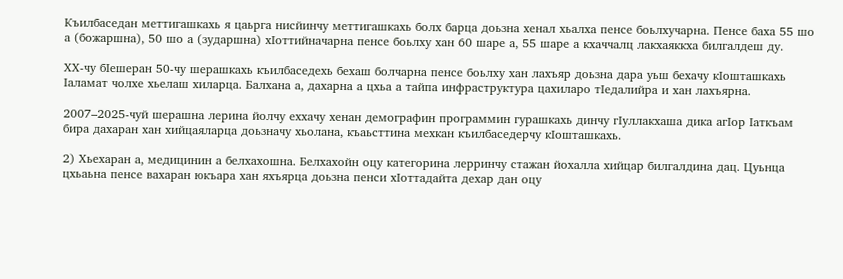Къилбаседан меттигашкахь я цаьрга нисйинчу меттигашкахь болх барца доьзна хенал хьалха пенсе боьлхучарна. Пенсе баха 55 шо а (божаршна), 50 шо а (зударшна) хIоттийначарна пенсе боьлху хан 60 шаре а, 55 шаре а кхаччалц лакхаяккха билгалдеш ду.

ХХ-чу бIешеран 50-чу шерашкахь къилбаседехь бехаш болчарна пенсе боьлху хан лахъяр доьзна дара уьш бехачу кIошташкахь Iаламат чолхе хьелаш хиларца. Балхана а, дахарна а цхьа а тайпа инфраструктура цахиларо тIедалийра и хан лахъярна.

2007–2025-чуй шерашна лерина йолчу еххачу хенан демографин программин гурашкахь динчу гIуллакхаша дика агIор Iаткъам бира дахаран хан хийцаяларца доьзначу хьолана, къаьсттина мехкан къилбаседерчу кIошташкахь.

2) Хьехаран а, медицинин а белхахошна. Белхахойн оцу категорина лерринчу стажан йохалла хийцар билгалдина дац. Цуьнца цхьаьна пенсе вахаран юкъара хан яхъярца доьзна пенси хIоттадайта дехар дан оцу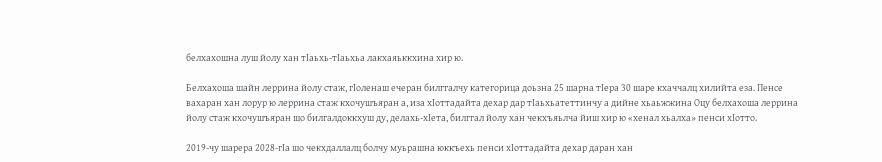белхахошна луш йолу хан тIаьхь-тIаьхьа лакхаяьккхина хир ю.

Белхахоша шайн леррина йолу стаж, гIоленаш ечеран билггалчу категорица доьзна 25 шарна тIера 30 шаре кхаччалц хилийта еза. Пенсе вахаран хан лорур ю леррина стаж кхочушъяран а, иза хIоттадайта дехар дар тIаьхьатеттинчу а дийне хьаьжжина Оцу белхахоша леррина йолу стаж кхочушъяран шо билгалдоккхуш ду, делахь-хIета, билггал йолу хан чекхъяьлча йиш хир ю «хенал хьалха» пенси хIотто.

2019-чу шарера 2028-гIа шо чекхдаллалц болчу муьрашна юккъехь пенси хIоттадайта дехар даран хан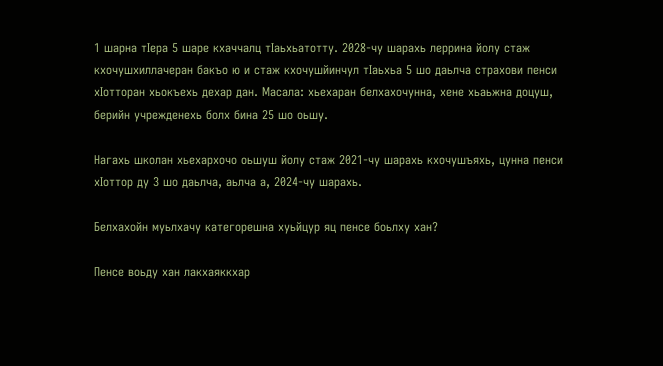1 шарна тIера 5 шаре кхаччалц тIаьхьатотту. 2028-чу шарахь леррина йолу стаж кхочушхиллачеран бакъо ю и стаж кхочушйинчул тIаьхьа 5 шо даьлча страхови пенси хIотторан хьокъехь дехар дан. Масала: хьехаран белхахочунна, хене хьаьжна доцуш, берийн учрежденехь болх бина 25 шо оьшу.

Нагахь школан хьехархочо оьшуш йолу стаж 2021-чу шарахь кхочушъяхь, цунна пенси хIоттор ду 3 шо даьлча, аьлча а, 2024-чу шарахь.

Белхахойн муьлхачу категорешна хуьйцур яц пенсе боьлху хан?

Пенсе воьду хан лакхаяккхар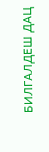БИЛГАЛДЕШ ДАЦ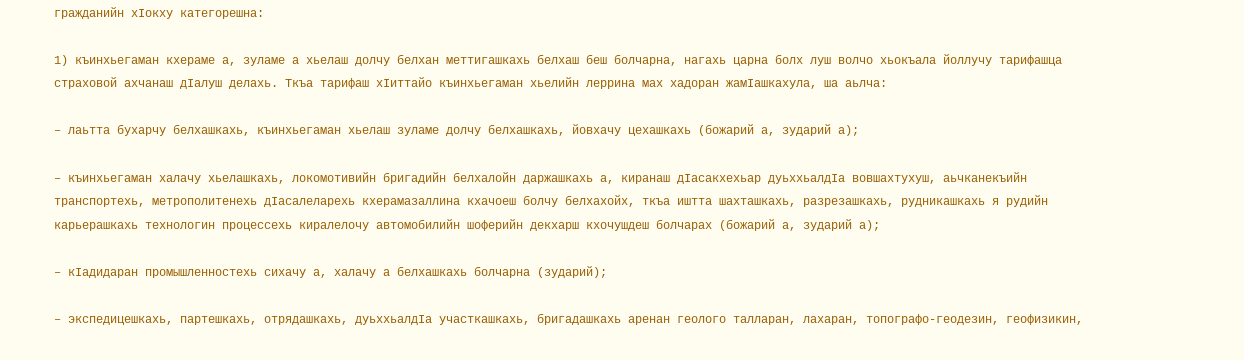гражданийн хIокху категорешна:

1) къинхьегаман кхераме а, зуламе а хьелаш долчу белхан меттигашкахь белхаш беш болчарна, нагахь царна болх луш волчо хьокъала йоллучу тарифашца страховой ахчанаш дIалуш делахь. Ткъа тарифаш хIиттайо къинхьегаман хьелийн леррина мах хадоран жамIашкахула, ша аьлча:

– лаьтта бухарчу белхашкахь, къинхьегаман хьелаш зуламе долчу белхашкахь, йовхачу цехашкахь (божарий а, зударий а);

– къинхьегаман халачу хьелашкахь, локомотивийн бригадийн белхалойн даржашкахь а, киранаш дIасакхехьар дуьххьалдIа вовшахтухуш, аьчканекъийн транспортехь, метрополитенехь дIасалеларехь кхерамазаллина кхачоеш болчу белхахойх, ткъа иштта шахташкахь, разрезашкахь, рудникашкахь я рудийн карьерашкахь технологин процессехь киралелочу автомобилийн шоферийн декхарш кхочушдеш болчарах (божарий а, зударий а);

– кIадидаран промышленностехь сихачу а, халачу а белхашкахь болчарна (зударий);

– экспедицешкахь, партешкахь, отрядашкахь, дуьххьалдIа участкашкахь, бригадашкахь аренан геолого талларан, лахаран, топографо-геодезин, геофизикин,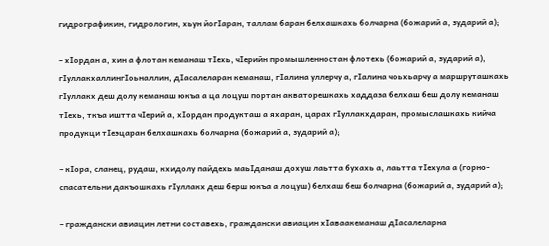гидрографикин, гидрологин, хьун йогIаран, таллам баран белхашкахь болчарна (божарий а, зударий а);

– хIордан а, хин а флотан кеманаш тIехь, чIерийн промышленностан флотехь (божарий а, зударий а), гIуллакхаллингIоьналлин, дIасалеларан кеманаш, гIалина уллерчу а, гIалина чоьхьарчу а маршруташкахь гIуллакх деш долу кеманаш юкъа а ца лоцуш портан акваторешкахь хаддаза белхаш беш долу кеманаш тIехь, ткъа иштта чIерий а, хIордан продукташ а яхаран, царах гIуллакхдаран, промыслашкахь кийча продукци тIеэцаран белхашкахь болчарна (божарий а, зударий а);

– кIора, сланец, рудаш, кхидолу пайдехь маьIданаш дохуш лаьтта бухахь а, лаьтта тIехула а (горно-спасательни дакъошкахь гIуллакх деш берш юкъа а лоцуш) белхаш беш болчарна (божарий а, зударий а);

– граждански авиацин летни составехь, граждански авиацин хIаваакеманаш дIасалеларна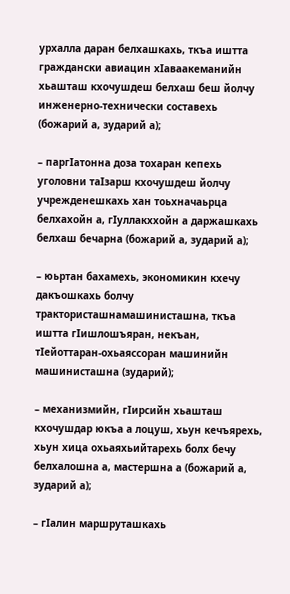урхалла даран белхашкахь, ткъа иштта граждански авиацин хIаваакеманийн хьашташ кхочушдеш белхаш беш йолчу инженерно-технически составехь (божарий а, зударий а);

– паргIатонна доза тохаран кепехь уголовни таIзарш кхочушдеш йолчу учрежденешкахь хан тоьхначаьрца белхахойн а, гIуллакххойн а даржашкахь белхаш бечарна (божарий а, зударий а);

– юьртан бахамехь, экономикин кхечу дакъошкахь болчу трактористашнамашинисташна, ткъа иштта гIишлошъяран, некъан, тIейоттаран-охьаяссоран машинийн машинисташна (зударий);

– механизмийн, гIирсийн хьашташ кхочушдар юкъа а лоцуш, хьун кечъярехь, хьун хица охьаяхьийтарехь болх бечу белхалошна а, мастершна а (божарий а, зударий а);

– гIалин маршруташкахь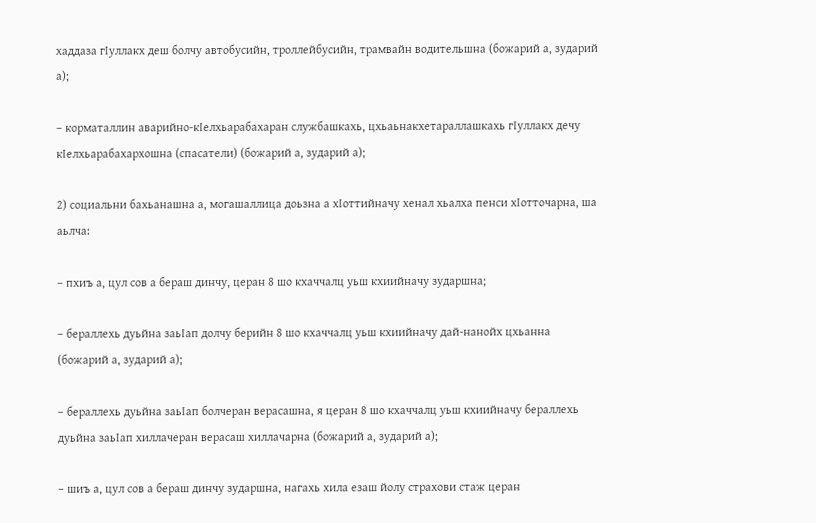хаддаза гIуллакх деш болчу автобусийн, троллейбусийн, трамвайн водительшна (божарий а, зударий а);

– корматаллин аварийно-кIелхьарабахаран службашкахь, цхьаьнакхетараллашкахь гIуллакх дечу кIелхьарабахархошна (спасатели) (божарий а, зударий а);

2) социальни бахьанашна а, могашаллица доьзна а хIоттийначу хенал хьалха пенси хIотточарна, ша аьлча:

– пхиъ а, цул сов а бераш динчу, церан 8 шо кхаччалц уьш кхиийначу зударшна;

– бераллехь дуьйна заьIап долчу берийн 8 шо кхаччалц уьш кхиийначу дай-нанойх цхьанна (божарий а, зударий а);

– бераллехь дуьйна заьIап болчеран верасашна, я церан 8 шо кхаччалц уьш кхиийначу бераллехь дуьйна заьIап хиллачеран верасаш хиллачарна (божарий а, зударий а);

– шиъ а, цул сов а бераш динчу зударшна, нагахь хила езаш йолу страхови стаж церан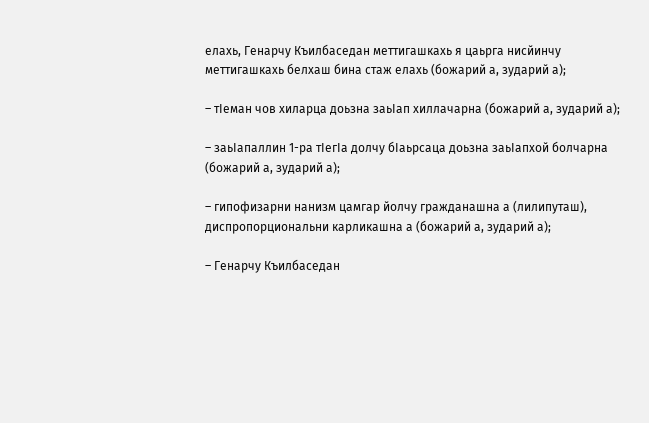елахь, Генарчу Къилбаседан меттигашкахь я цаьрга нисйинчу меттигашкахь белхаш бина стаж елахь (божарий а, зударий а);

– тIеман чов хиларца доьзна заьIап хиллачарна (божарий а, зударий а);

– заьIапаллин 1-ра тIегIа долчу бIаьрсаца доьзна заьIапхой болчарна (божарий а, зударий а);

– гипофизарни нанизм цамгар йолчу гражданашна а (лилипуташ), диспропорциональни карликашна а (божарий а, зударий а);

– Генарчу Къилбаседан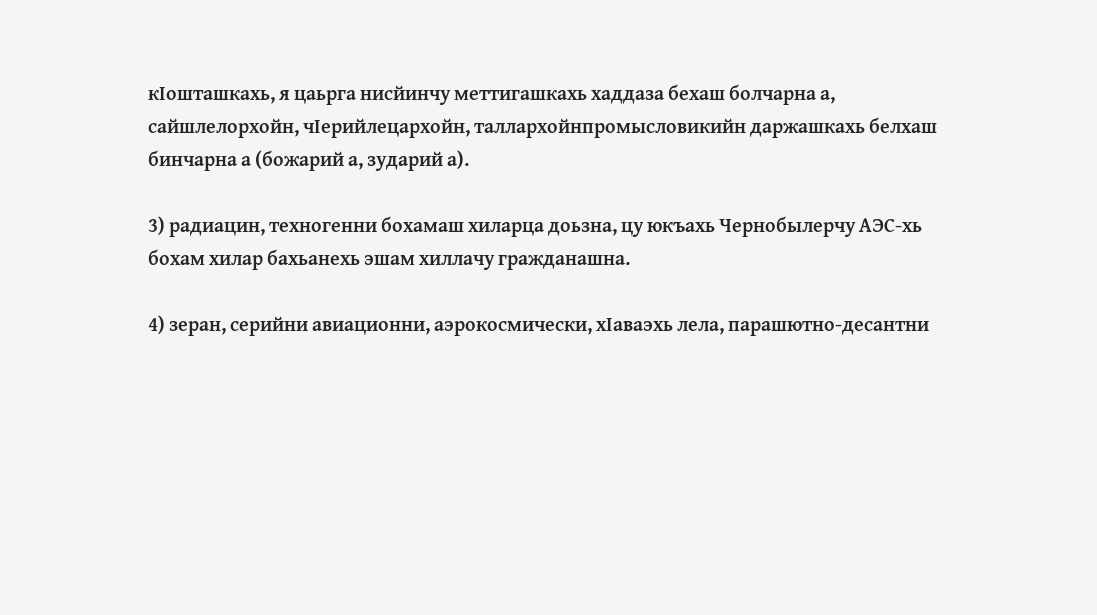кIошташкахь, я цаьрга нисйинчу меттигашкахь хаддаза бехаш болчарна а, сайшлелорхойн, чIерийлецархойн, таллархойнпромысловикийн даржашкахь белхаш бинчарна а (божарий а, зударий а).

3) радиацин, техногенни бохамаш хиларца доьзна, цу юкъахь Чернобылерчу АЭС-хь бохам хилар бахьанехь эшам хиллачу гражданашна.

4) зеран, серийни авиационни, аэрокосмически, хIаваэхь лела, парашютно-десантни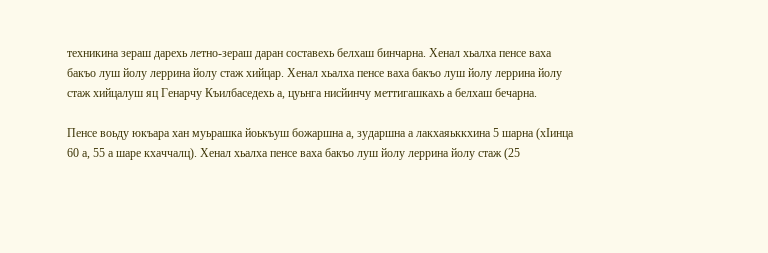техникина зераш дарехь летно-зераш даран составехь белхаш бинчарна. Хенал хьалха пенсе ваха бакъо луш йолу леррина йолу стаж хийцар. Хенал хьалха пенсе ваха бакъо луш йолу леррина йолу стаж хийцалуш яц Генарчу Къилбаседехь а, цуьнга нисйинчу меттигашкахь а белхаш бечарна.

Пенсе воьду юкъара хан муьрашка йоькъуш божаршна а, зударшна а лакхаяьккхина 5 шарна (хIинца 60 а, 55 а шаре кхаччалц). Хенал хьалха пенсе ваха бакъо луш йолу леррина йолу стаж (25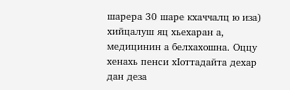шарера 30 шаре кхаччалц ю иза) хийцалуш яц хьехаран а, медицинин а белхахошна. Оццу хенахь пенси хIоттадайта дехар дан деза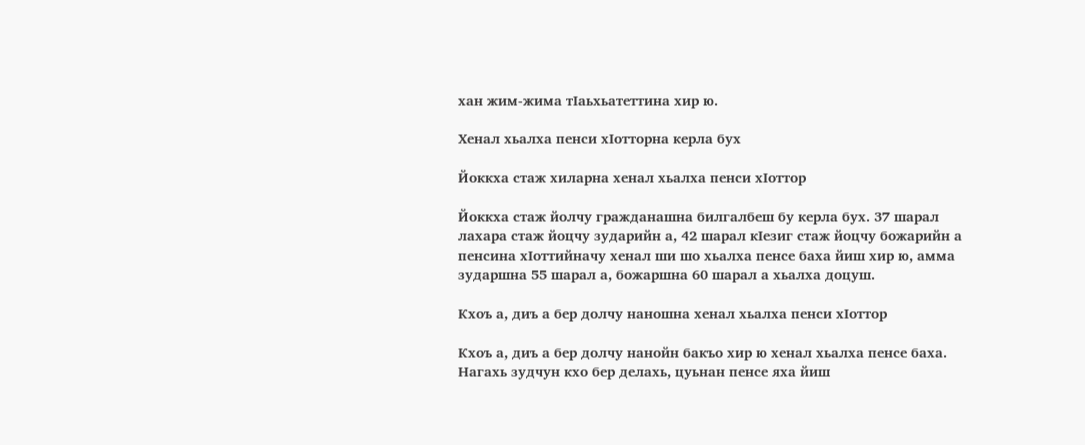хан жим-жима тIаьхьатеттина хир ю.

Хенал хьалха пенси хIотторна керла бух

Йоккха стаж хиларна хенал хьалха пенси хIоттор

Йоккха стаж йолчу гражданашна билгалбеш бу керла бух. 37 шарал лахара стаж йоцчу зударийн а, 42 шарал кIезиг стаж йоцчу божарийн а пенсина хIоттийначу хенал ши шо хьалха пенсе баха йиш хир ю, амма зударшна 55 шарал а, божаршна 60 шарал а хьалха доцуш.

Кхоъ а, диъ а бер долчу наношна хенал хьалха пенси хIоттор

Кхоъ а, диъ а бер долчу нанойн бакъо хир ю хенал хьалха пенсе баха. Нагахь зудчун кхо бер делахь, цуьнан пенсе яха йиш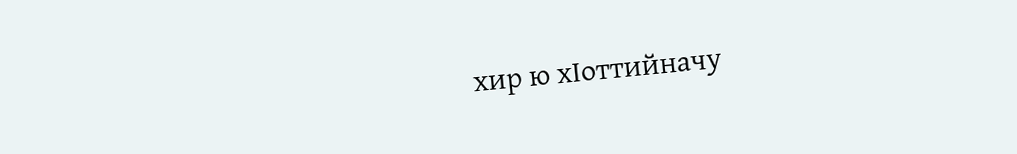хир ю хIоттийначу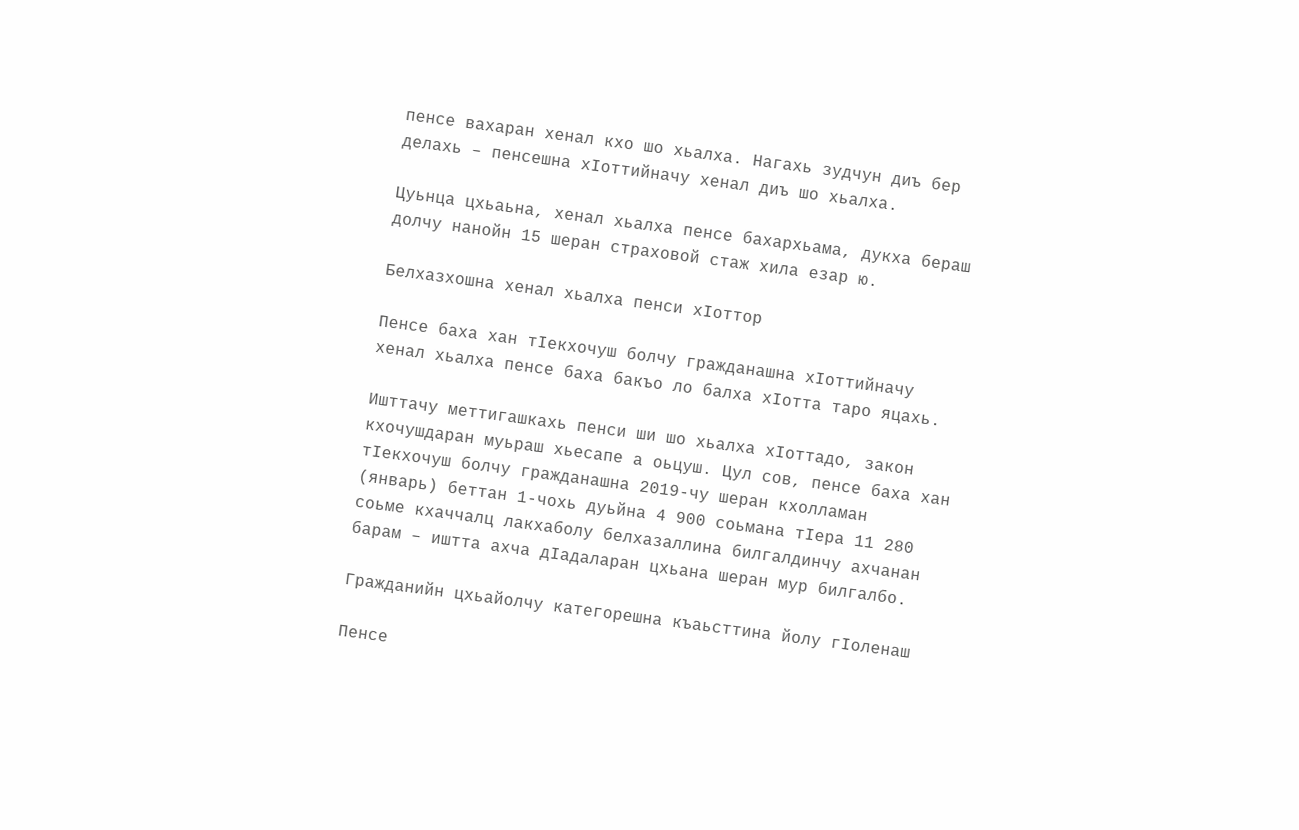пенсе вахаран хенал кхо шо хьалха. Нагахь зудчун диъ бер делахь – пенсешна хIоттийначу хенал диъ шо хьалха.

Цуьнца цхьаьна, хенал хьалха пенсе бахархьама, дукха бераш долчу нанойн 15 шеран страховой стаж хила езар ю.

Белхазхошна хенал хьалха пенси хIоттор

Пенсе баха хан тIекхочуш болчу гражданашна хIоттийначу хенал хьалха пенсе баха бакъо ло балха хIотта таро яцахь.

Ишттачу меттигашкахь пенси ши шо хьалха хIоттадо, закон кхочушдаран муьраш хьесапе а оьцуш. Цул сов, пенсе баха хан тIекхочуш болчу гражданашна 2019-чу шеран кхолламан (январь) беттан 1-чохь дуьйна 4 900 соьмана тIера 11 280 соьме кхаччалц лакхаболу белхазаллина билгалдинчу ахчанан барам – иштта ахча дIадаларан цхьана шеран мур билгалбо.

Гражданийн цхьайолчу категорешна къаьсттина йолу гIоленаш

Пенсе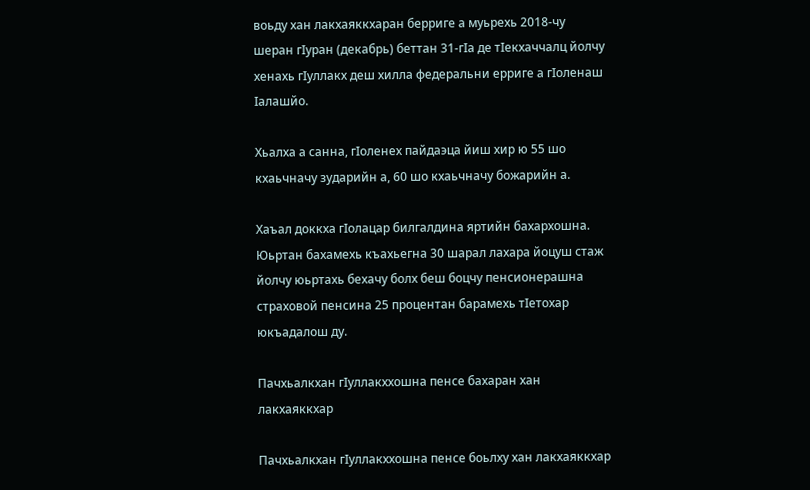воьду хан лакхаяккхаран берриге а муьрехь 2018-чу шеран гIуран (декабрь) беттан 31-гIа де тIекхаччалц йолчу хенахь гIуллакх деш хилла федеральни ерриге а гIоленаш Iалашйо.

Хьалха а санна, гIоленех пайдаэца йиш хир ю 55 шо кхаьчначу зударийн а, 60 шо кхаьчначу божарийн а.

Хаъал доккха гIолацар билгалдина яртийн бахархошна. Юьртан бахамехь къахьегна 30 шарал лахара йоцуш стаж йолчу юьртахь бехачу болх беш боцчу пенсионерашна страховой пенсина 25 процентан барамехь тIетохар юкъадалош ду.

Пачхьалкхан гIуллакххошна пенсе бахаран хан лакхаяккхар

Пачхьалкхан гIуллакххошна пенсе боьлху хан лакхаяккхар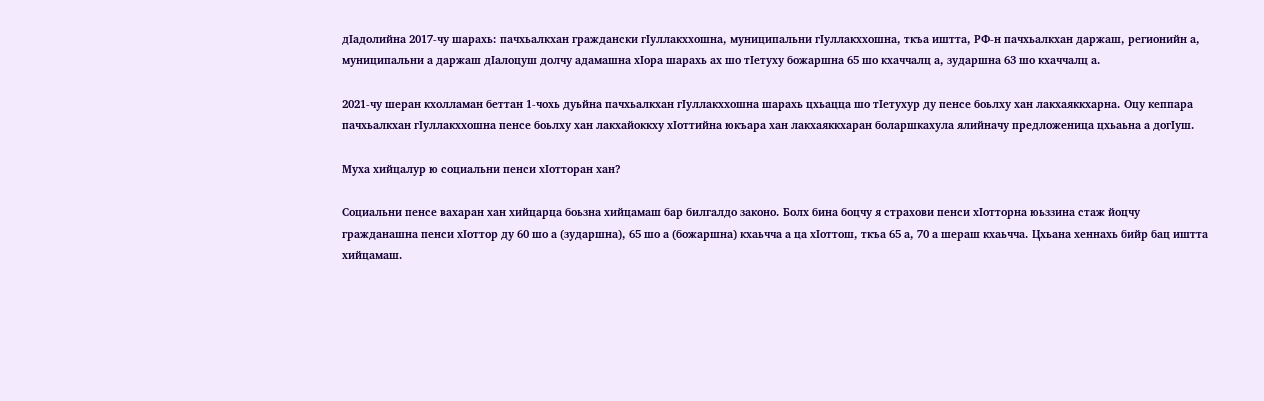дIадолийна 2017-чу шарахь: пачхьалкхан граждански гIуллакххошна, муниципальни гIуллакххошна, ткъа иштта, РФ-н пачхьалкхан даржаш, регионийн а, муниципальни а даржаш дIалоцуш долчу адамашна хIора шарахь ах шо тIетуху божаршна 65 шо кхаччалц а, зударшна 63 шо кхаччалц а.

2021-чу шеран кхолламан беттан 1-чохь дуьйна пачхьалкхан гIуллакххошна шарахь цхьацца шо тIетухур ду пенсе боьлху хан лакхаяккхарна. Оцу кеппара пачхьалкхан гIуллакххошна пенсе боьлху хан лакхайоккху хIоттийна юкъара хан лакхаяккхаран боларшкахула ялийначу предложеница цхьаьна а догIуш.

Муха хийцалур ю социальни пенси хIотторан хан?

Социальни пенсе вахаран хан хийцарца боьзна хийцамаш бар билгалдо законо. Болх бина боцчу я страхови пенси хIотторна юьззина стаж йоцчу гражданашна пенси хIоттор ду 60 шо а (зударшна), 65 шо а (божаршна) кхаьчча а ца хIоттош, ткъа 65 а, 70 а шераш кхаьчча. Цхьана хеннахь бийр бац иштта хийцамаш.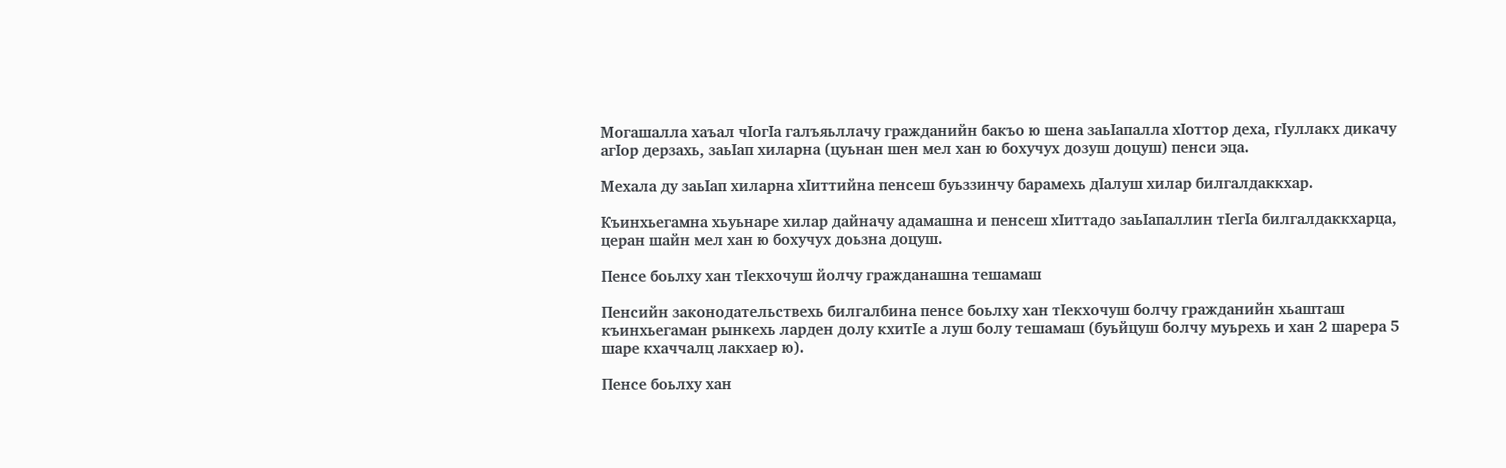Могашалла хаъал чIогIа галъяьллачу гражданийн бакъо ю шена заьIапалла хIоттор деха, гIуллакх дикачу агIор дерзахь, заьIап хиларна (цуьнан шен мел хан ю бохучух дозуш доцуш) пенси эца.

Мехала ду заьIап хиларна хIиттийна пенсеш буьззинчу барамехь дIалуш хилар билгалдаккхар.

Къинхьегамна хьуьнаре хилар дайначу адамашна и пенсеш хIиттадо заьIапаллин тIегIа билгалдаккхарца, церан шайн мел хан ю бохучух доьзна доцуш.

Пенсе боьлху хан тIекхочуш йолчу гражданашна тешамаш

Пенсийн законодательствехь билгалбина пенсе боьлху хан тIекхочуш болчу гражданийн хьашташ къинхьегаман рынкехь ларден долу кхитIе а луш болу тешамаш (буьйцуш болчу муьрехь и хан 2 шарера 5 шаре кхаччалц лакхаер ю).

Пенсе боьлху хан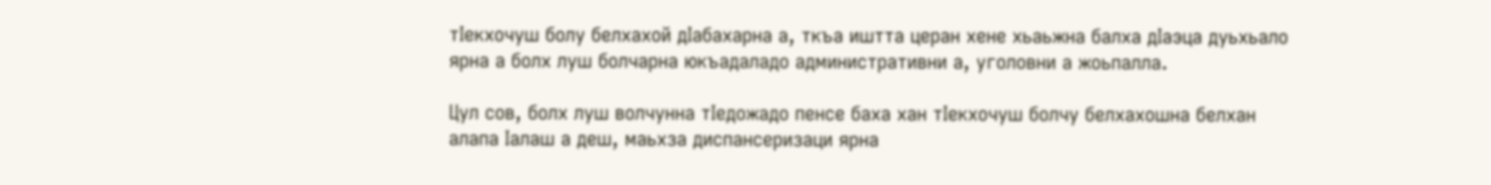тIекхочуш болу белхахой дIабахарна а, ткъа иштта церан хене хьаьжна балха дIаэца дуьхьало ярна а болх луш болчарна юкъадаладо административни а, уголовни а жоьпалла.

Цул сов, болх луш волчунна тIедожадо пенсе баха хан тIекхочуш болчу белхахошна белхан алапа Iалаш а деш, маьхза диспансеризаци ярна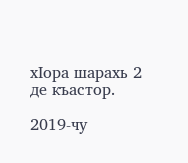хIора шарахь 2 де къастор.

2019-чу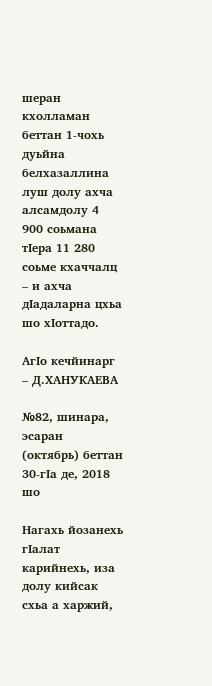шеран кхолламан беттан 1-чохь дуьйна белхазаллина луш долу ахча алсамдолу 4 900 соьмана тIера 11 280 соьме кхаччалц – и ахча дIадаларна цхьа шо хIоттадо.

АгIо кечйинарг – Д.ХАНУКАЕВА

№82, шинара, эсаран (октябрь) беттан 30-гIа де, 2018 шо

Нагахь йозанехь гIалат карийнехь, иза долу кийсак схьа а харжий,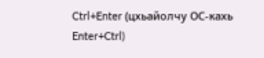Ctrl+Enter (цхьайолчу ОС-кахь Enter+Ctrl)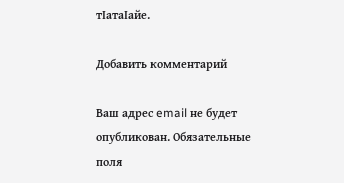тIатаIайе.

Добавить комментарий

Ваш адрес email не будет опубликован. Обязательные поля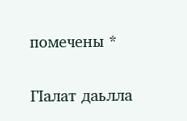помечены *

ГIалат даьлла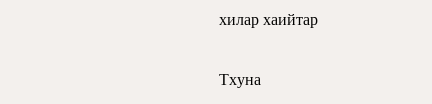хилар хаийтар

Тхуна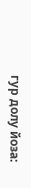гур долу йоза: